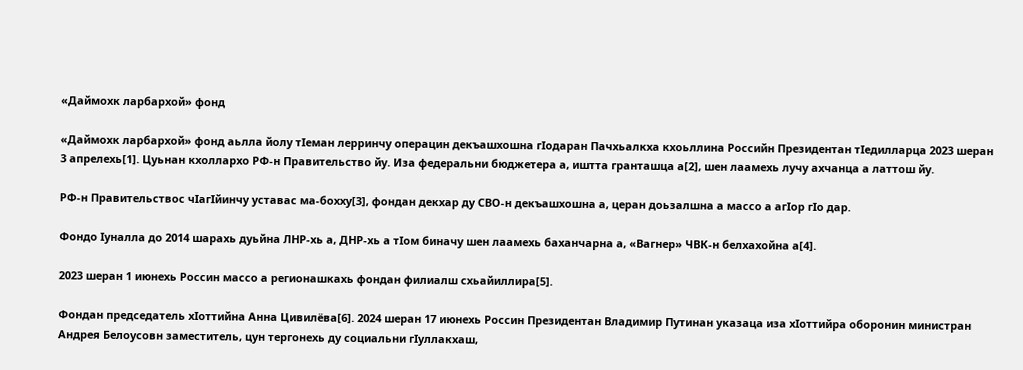«Даймохк ларбархой» фонд

«Даймохк ларбархой» фонд аьлла йолу тӀеман лерринчу операцин декъашхошна гӀодаран Пачхьалкха кхоьллина Российн Президентан тӀедилларца 2023 шеран 3 апрелехь[1]. Цуьнан кхоллархо РФ-н Правительство йу. Иза федеральни бюджетера а, иштта гранташца а[2], шен лаамехь лучу ахчанца а латтош йу.

РФ-н Правительствос чӀагӀйинчу уставас ма-бохху[3], фондан декхар ду СВО-н декъашхошна а, церан доьзалшна а массо а агӀор гӀо дар.

Фондо Ӏуналла до 2014 шарахь дуьйна ЛНР-хь а, ДНР-хь а тӀом биначу шен лаамехь баханчарна а, «Вагнер» ЧВК-н белхахойна а[4].

2023 шеран 1 июнехь Россин массо а регионашкахь фондан филиалш схьайиллира[5].

Фондан председатель хӀоттийна Анна Цивилёва[6]. 2024 шеран 17 июнехь Россин Президентан Владимир Путинан указаца иза хӀоттийра оборонин министран Андрея Белоусовн заместитель, цун тергонехь ду социальни гӀуллакхаш,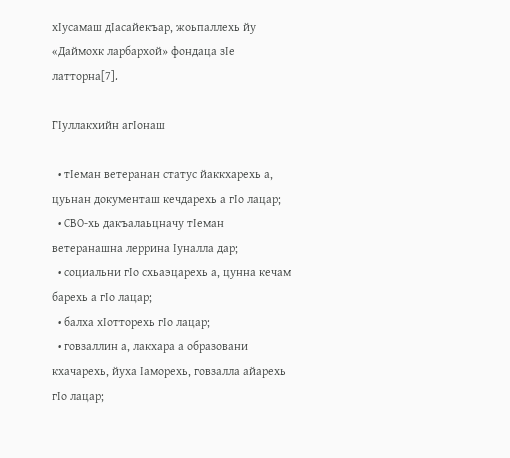хӀусамаш дӀасайекъар, жоьпаллехь йу «Даймохк ларбархой» фондаца зӀе латторна[7].

ГӀуллакхийн агӀонаш

  • тӀеман ветеранан статус йаккхарехь а, цуьнан документаш кечдарехь а гӀо лацар;
  • СВО-хь дакъалаьцначу тӀеман ветеранашна леррина Ӏуналла дар;
  • социальни гӀо схьаэцарехь а, цунна кечам барехь а гӀо лацар;
  • балха хӀотторехь гӀо лацар;
  • говзаллин а, лакхара а образовани кхачарехь, йуха Ӏаморехь, говзалла айарехь гӀо лацар;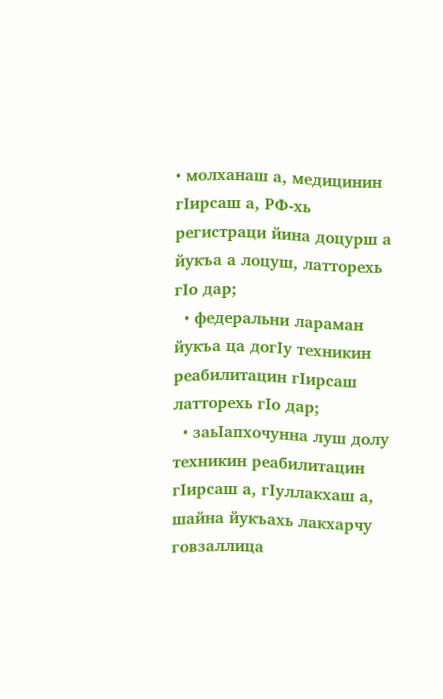• молханаш а, медицинин гӀирсаш а, РФ-хь регистраци йина доцурш а йукъа а лоцуш, латторехь гӀо дар;
  • федеральни лараман йукъа ца догӀу техникин реабилитацин гӀирсаш латторехь гӀо дар;
  • заьӀапхочунна луш долу техникин реабилитацин гӀирсаш а, гӀуллакхаш а, шайна йукъахь лакхарчу говзаллица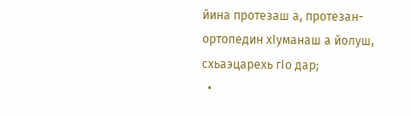йина протезаш а, протезан-ортопедин хӀуманаш а йолуш, схьаэцарехь гӀо дар;
  •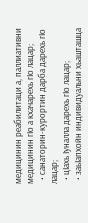медицинин реабилитаци а, паллиативни медицинин гӀо а кхачарехь гӀо лацар;
  • санаторин-курортин дарба дарехь гӀо лацар;
  • цӀахь Ӏуналла дарехь гӀо лацар;
  • заьӀапхойн индивидуальни хьашташца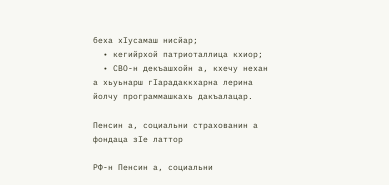беха хӀусамаш нисйар;
  • кегийрхой патриоталлица кхиор;
  • СВО-н декъашхойн а, кхечу нехан а хьуьнарш гӀарадаккхарна лерина йолчу программашкахь дакъалацар.

Пенсин а, социальни страхованин а фондаца зӀе латтор

РФ-н Пенсин а, социальни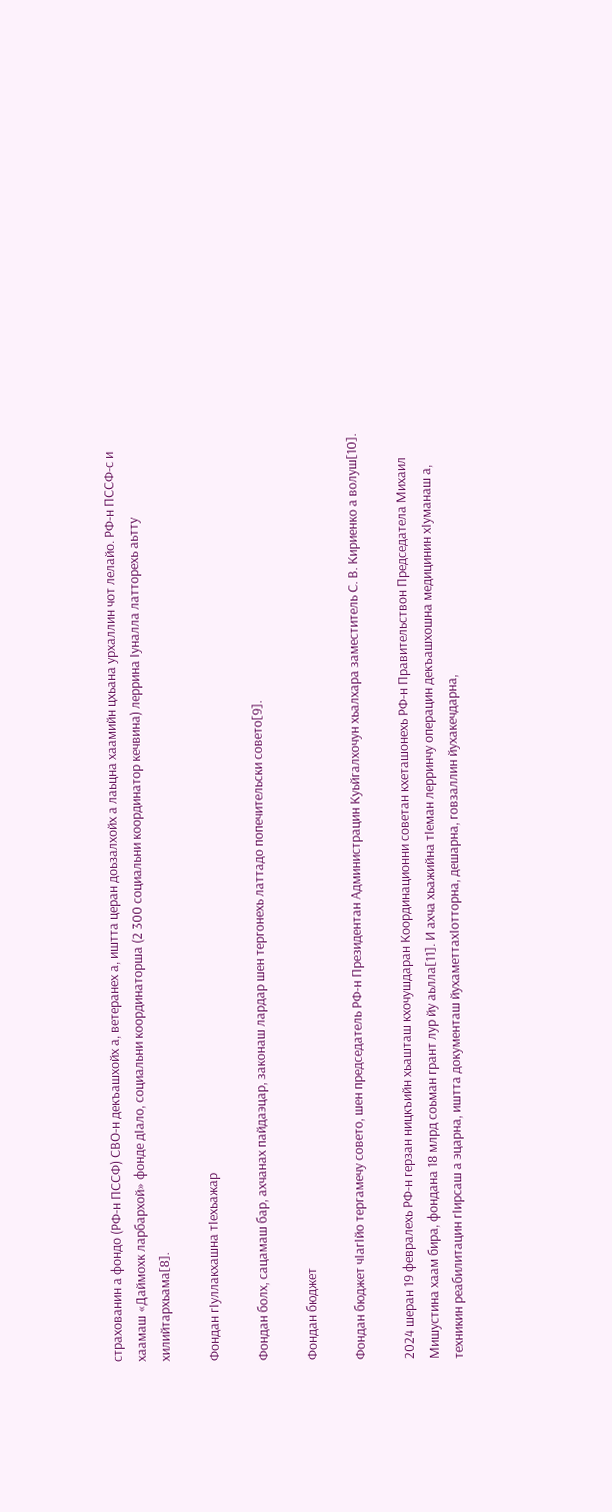страхованин а фондо (РФ-н ПССФ) СВО-н декъашхойх а, ветеранех а, иштта церан доьзалхойх а лаьцна хаамийн цхьана урхаллин чот лелайо. РФ-н ПССФ-с и хаамаш «Даймохк ларбархой» фонде дӀало, социальни координаторша (2 300 социальни координатор кечвина) леррина Ӏуналла латторехь аьтту хилийтархьама[8].

Фондан гӀуллакхашна тӀехьажар

Фондан болх, сацамаш бар, ахчанах пайдаэцар, законаш лардар шен тергонехь латтадо попечительски совето[9].

Фондан бюджет

Фондан бюджет чӀагӀйо тергамечу совето, шен председатель РФ-н Президентан Администрацин Куьйгалхочун хьалхара заместитель С. В. Кириенко а волуш[10].

2024 шеран 19 февралехь РФ-н герзан ницкъийн хьашташ кхочушдаран Координационни советан кхеташонехь РФ-н Правительствон Председатела Михаил Мишустина хаам бира, фондана 18 млрд соьман грант лур йу аьлла[11]. И ахча хьажийна тӀеман лерринчу операцин декъашхошна медицинин хӀуманаш а, техникин реабилитацин гӀирсаш а эцарна, иштта документаш йухаметтахӀотторна, дешарна, говзаллин йухакечдарна,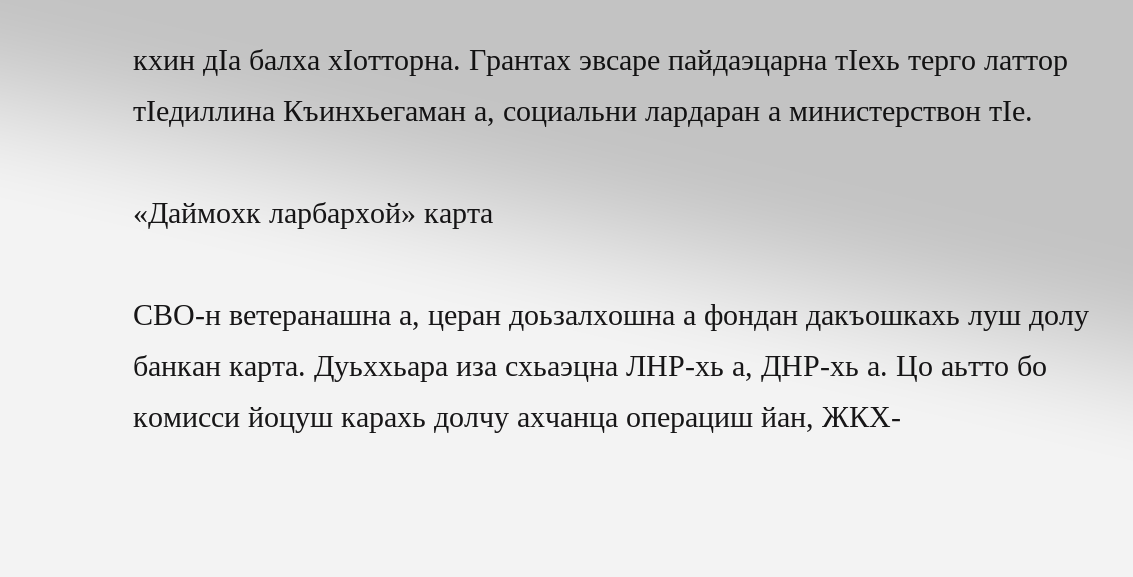кхин дӀа балха хӀотторна. Грантах эвсаре пайдаэцарна тӀехь терго латтор тӀедиллина Къинхьегаман а, социальни лардаран а министерствон тӀе.

«Даймохк ларбархой» карта

СВО-н ветеранашна а, церан доьзалхошна а фондан дакъошкахь луш долу банкан карта. Дуьххьара иза схьаэцна ЛНР-хь а, ДНР-хь а. Цо аьтто бо комисси йоцуш карахь долчу ахчанца операциш йан, ЖКХ-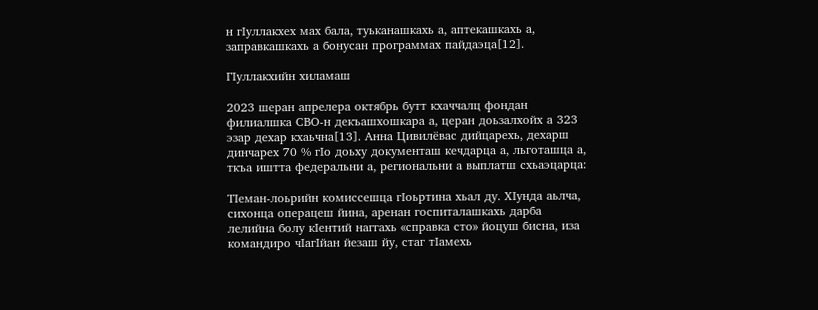н гӀуллакхех мах бала, туьканашкахь а, аптекашкахь а, заправкашкахь а бонусан программах пайдаэца[12].

ГӀуллакхийн хиламаш

2023 шеран апрелера октябрь бутт кхаччалц фондан филиалшка СВО-н декъашхошкара а, церан доьзалхойх а 323 эзар дехар кхаьчна[13]. Анна Цивилёвас дийцарехь, дехарш динчарех 70 % гӀо доьху документаш кечдарца а, льготашца а, ткъа иштта федеральни а, региональни а выплатш схьаэцарца:

ТӀеман-лоьрийн комиссешца гӀоьртина хьал ду. ХӀунда аьлча, сихонца операцеш йина, аренан госпиталашкахь дарба лелийна болу кӀентий наггахь «справка сто» йоцуш бисна, иза командиро чӀагӀйан йезаш йу, стаг тӀамехь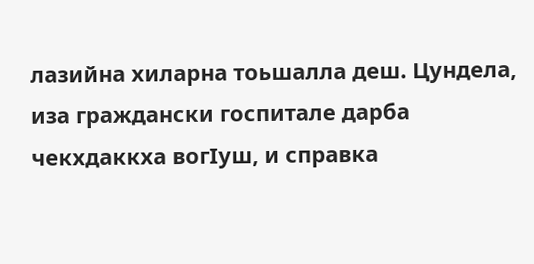лазийна хиларна тоьшалла деш. Цундела, иза граждански госпитале дарба чекхдаккха вогӀуш, и справка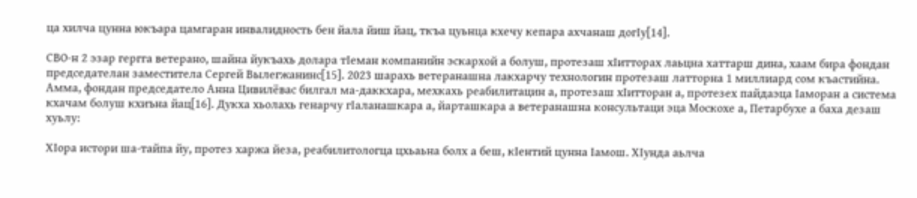ца хилча цунна юкъара цамгаран инвалидность бен йала йиш йац, ткъа цуьнца кхечу кепара ахчанаш догӀу[14].

СВО-н 2 эзар гергга ветерано, шайна йукъахь долара тӀеман компанийн эскархой а болуш, протезаш хӀитторах лаьцна хаттарш дина, хаам бира фондан председателан заместитела Сергей Вылегжанинс[15]. 2023 шарахь ветеранашна лакхарчу технологин протезаш латторна 1 миллиард сом къастийна. Амма, фондан председатело Анна Цивилёвас билгал ма-даккхара, мехкахь реабилитацин а, протезаш хӀитторан а, протезех пайдаэца Ӏаморан а система кхачам болуш кхиъна йац[16]. Дукха хьолахь генарчу гӀаланашкара а, йарташкара а ветеранашна консультаци эца Москохе а, Петарбухе а баха дезаш хуьлу:

ХӀора истори ша-тайпа йу, протез харжа йеза, реабилитологца цхьаьна болх а беш, кӀентий цунна Ӏамош. ХӀунда аьлча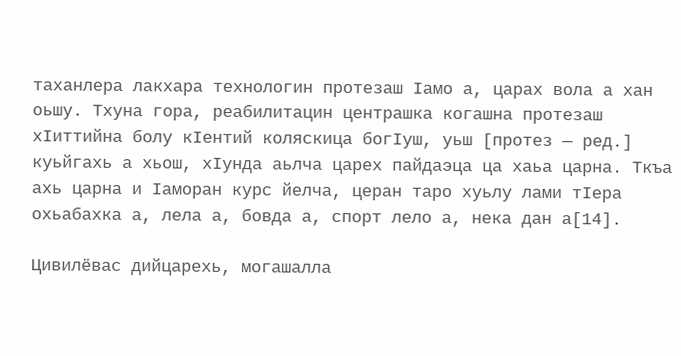таханлера лакхара технологин протезаш Ӏамо а, царах вола а хан оьшу. Тхуна гора, реабилитацин центрашка когашна протезаш хӀиттийна болу кӀентий коляскица богӀуш, уьш [протез — ред.] куьйгахь а хьош, хӀунда аьлча царех пайдаэца ца хаьа царна. Ткъа ахь царна и Ӏаморан курс йелча, церан таро хуьлу лами тӀера охьабахка а, лела а, бовда а, спорт лело а, нека дан а[14].

Цивилёвас дийцарехь, могашалла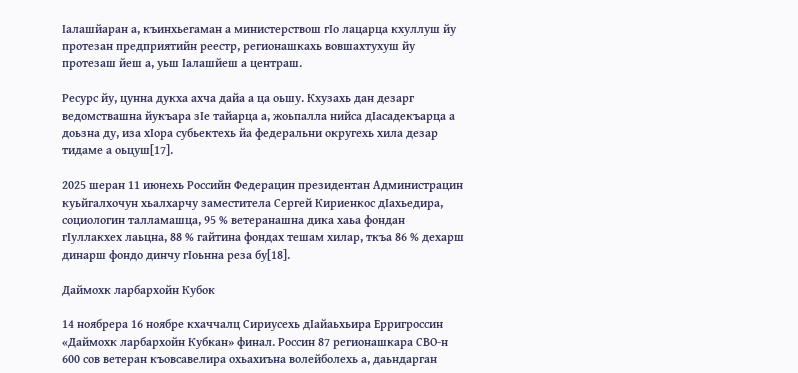Ӏалашйаран а, къинхьегаман а министерствош гӀо лацарца кхуллуш йу протезан предприятийн реестр, регионашкахь вовшахтухуш йу протезаш йеш а, уьш Ӏалашйеш а центраш.

Ресурс йу, цунна дукха ахча дайа а ца оьшу. Кхузахь дан дезарг ведомствашна йукъара зӀе тайарца а, жоьпалла нийса дӀасадекъарца а доьзна ду, иза хӀора субьектехь йа федеральни округехь хила дезар тидаме а оьцуш[17].

2025 шеран 11 июнехь Российн Федерацин президентан Администрацин куьйгалхочун хьалхарчу заместитела Сергей Кириенкос дӀахьедира, социологин талламашца, 95 % ветеранашна дика хаьа фондан гӀуллакхех лаьцна, 88 % гайтина фондах тешам хилар, ткъа 86 % дехарш динарш фондо динчу гӀоьнна реза бу[18].

Даймохк ларбархойн Кубок

14 ноябрера 16 ноябре кхаччалц Сириусехь дӀайаьхьира Ерригроссин «Даймохк ларбархойн Кубкан» финал. Россин 87 регионашкара СВО-н 600 сов ветеран къовсавелира охьахиъна волейболехь а, даьндарган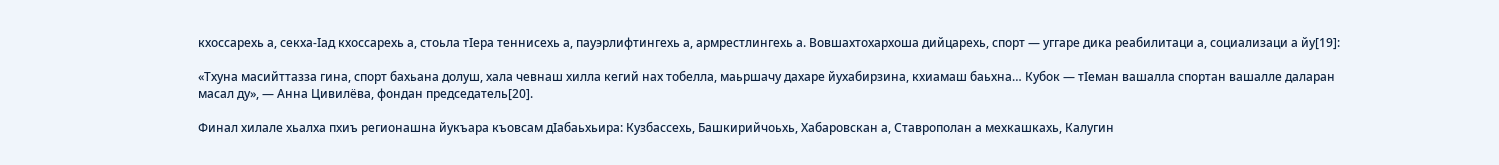кхоссарехь а, секха-Ӏад кхоссарехь а, стоьла тӀера теннисехь а, пауэрлифтингехь а, армрестлингехь а. Вовшахтохархоша дийцарехь, спорт — уггаре дика реабилитаци а, социализаци а йу[19]:

«Тхуна масийттазза гина, спорт бахьана долуш, хала чевнаш хилла кегий нах тобелла, маьршачу дахаре йухабирзина, кхиамаш баьхна… Кубок — тӀеман вашалла спортан вашалле даларан масал ду», — Анна Цивилёва, фондан председатель[20].

Финал хилале хьалха пхиъ регионашна йукъара къовсам дӀабаьхьира: Кузбассехь, Башкирийчоьхь, Хабаровскан а, Ставрополан а мехкашкахь, Калугин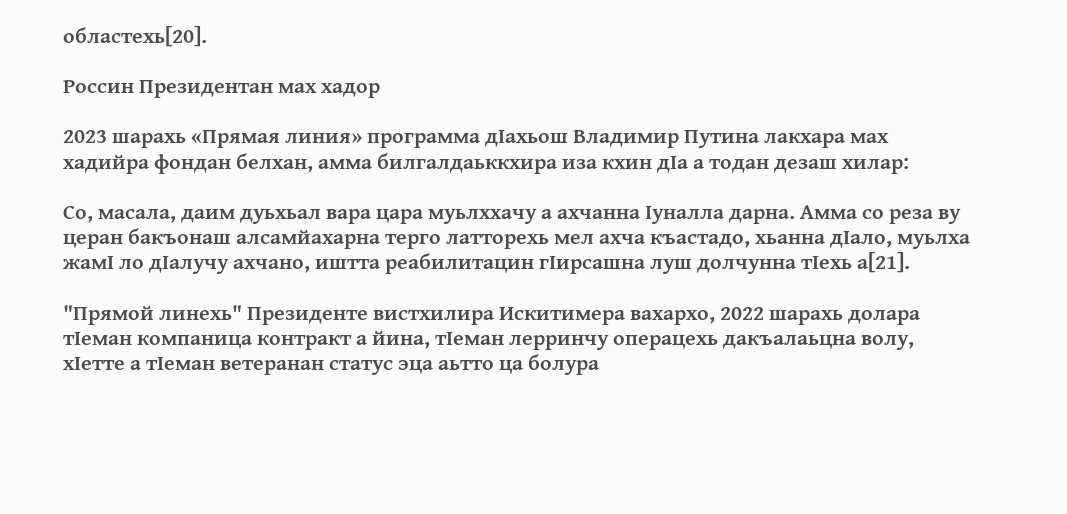областехь[20].

Россин Президентан мах хадор

2023 шарахь «Прямая линия» программа дӀахьош Владимир Путина лакхара мах хадийра фондан белхан, амма билгалдаьккхира иза кхин дӀа а тодан дезаш хилар:

Со, масала, даим дуьхьал вара цара муьлххачу а ахчанна Ӏуналла дарна. Амма со реза ву церан бакъонаш алсамйахарна терго латторехь мел ахча къастадо, хьанна дӀало, муьлха жамӀ ло дӀалучу ахчано, иштта реабилитацин гӀирсашна луш долчунна тӀехь а[21].

"Прямой линехь" Президенте вистхилира Искитимера вахархо, 2022 шарахь долара тӀеман компаница контракт а йина, тӀеман лерринчу операцехь дакъалаьцна волу, хӀетте а тӀеман ветеранан статус эца аьтто ца болура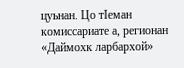цуьнан. Цо тӀеман комиссариате а, регионан «Даймохк ларбархой»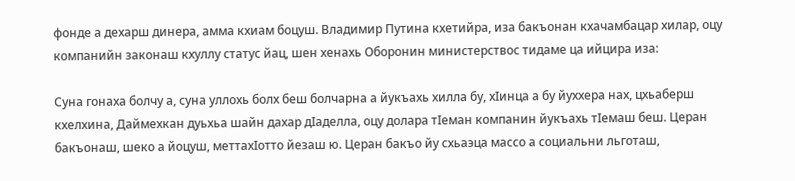фонде а дехарш динера, амма кхиам боцуш. Владимир Путина кхетийра, иза бакъонан кхачамбацар хилар, оцу компанийн законаш кхуллу статус йац, шен хенахь Оборонин министерствос тидаме ца ийцира иза:

Суна гонаха болчу а, суна уллохь болх беш болчарна а йукъахь хилла бу, хӀинца а бу йуххера нах, цхьаберш кхелхина, Даймехкан дуьхьа шайн дахар дӀаделла, оцу долара тӀеман компанин йукъахь тӀемаш беш. Церан бакъонаш, шеко а йоцуш, меттахӀотто йезаш ю. Церан бакъо йу схьаэца массо а социальни льготаш,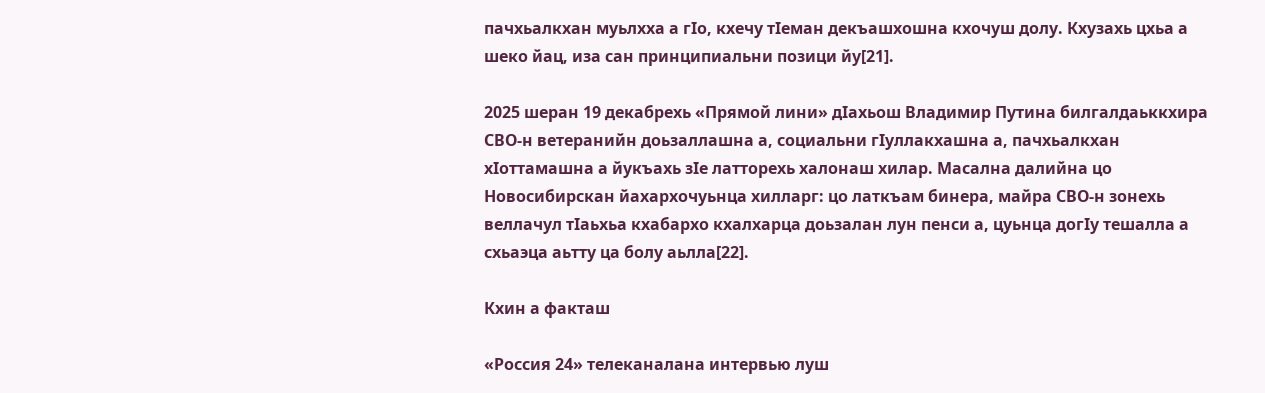пачхьалкхан муьлхха а гӀо, кхечу тӀеман декъашхошна кхочуш долу. Кхузахь цхьа а шеко йац, иза сан принципиальни позици йу[21].

2025 шеран 19 декабрехь «Прямой лини» дӀахьош Владимир Путина билгалдаьккхира СВО-н ветеранийн доьзаллашна а, социальни гӀуллакхашна а, пачхьалкхан хӀоттамашна а йукъахь зӀе латторехь халонаш хилар. Масална далийна цо Новосибирскан йахархочуьнца хилларг: цо латкъам бинера, майра СВО-н зонехь веллачул тӀаьхьа кхабархо кхалхарца доьзалан лун пенси а, цуьнца догӀу тешалла а схьаэца аьтту ца болу аьлла[22].

Кхин а факташ

«Россия 24» телеканалана интервью луш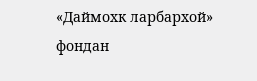«Даймохк ларбархой» фондан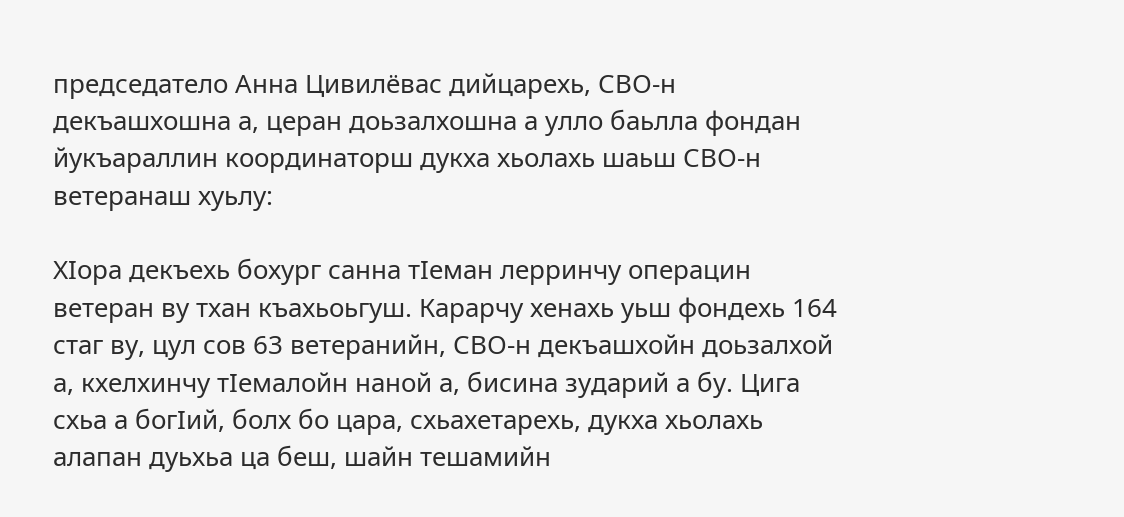председатело Анна Цивилёвас дийцарехь, СВО-н декъашхошна а, церан доьзалхошна а улло баьлла фондан йукъараллин координаторш дукха хьолахь шаьш СВО-н ветеранаш хуьлу:

ХӀора декъехь бохург санна тӀеман лерринчу операцин ветеран ву тхан къахьоьгуш. Карарчу хенахь уьш фондехь 164 стаг ву, цул сов 63 ветеранийн, СВО-н декъашхойн доьзалхой а, кхелхинчу тӀемалойн наной а, бисина зударий а бу. Цига схьа а богӀий, болх бо цара, схьахетарехь, дукха хьолахь алапан дуьхьа ца беш, шайн тешамийн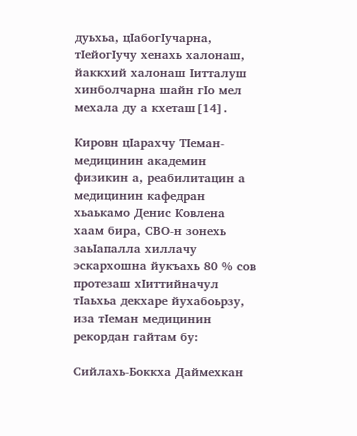дуьхьа, цӀабогӀучарна, тӀейогӀучу хенахь халонаш, йаккхий халонаш Ӏитталуш хинболчарна шайн гӀо мел мехала ду а кхеташ[14].

Кировн цӀарахчу ТӀеман-медицинин академин физикин а, реабилитацин а медицинин кафедран хьаькамо Денис Ковлена хаам бира, СВО-н зонехь заьӀапалла хиллачу эскархошна йукъахь 80 % сов протезаш хӀиттийначул тӀаьхьа декхаре йухабоьрзу, иза тӀеман медицинин рекордан гайтам бу:

Сийлахь-Боккха Даймехкан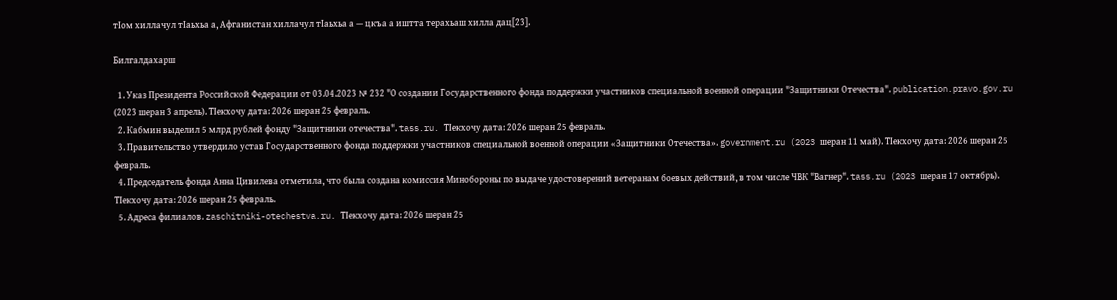тӀом хиллачул тӀаьхьа а, Афганистан хиллачул тӀаьхьа а — цкъа а иштта терахьаш хилла дац[23].

Билгалдахарш

  1. Указ Президента Российской Федерации от 03.04.2023 № 232 "О создании Государственного фонда поддержки участников специальной военной операции "Защитники Отечества". publication.pravo.gov.ru (2023 шеран 3 апрель). ТӀекхочу дата: 2026 шеран 25 февраль.
  2. Кабмин выделил 5 млрд рублей фонду "Защитники отечества". tass.ru. ТӀекхочу дата: 2026 шеран 25 февраль.
  3. Правительство утвердило устав Государственного фонда поддержки участников специальной военной операции «Защитники Отечества». government.ru (2023 шеран 11 май). ТӀекхочу дата: 2026 шеран 25 февраль.
  4. Председатель фонда Анна Цивилева отметила, что была создана комиссия Минобороны по выдаче удостоверений ветеранам боевых действий, в том числе ЧВК "Вагнер". tass.ru (2023 шеран 17 октябрь). ТӀекхочу дата: 2026 шеран 25 февраль.
  5. Адреса филиалов. zaschitniki-otechestva.ru. ТӀекхочу дата: 2026 шеран 25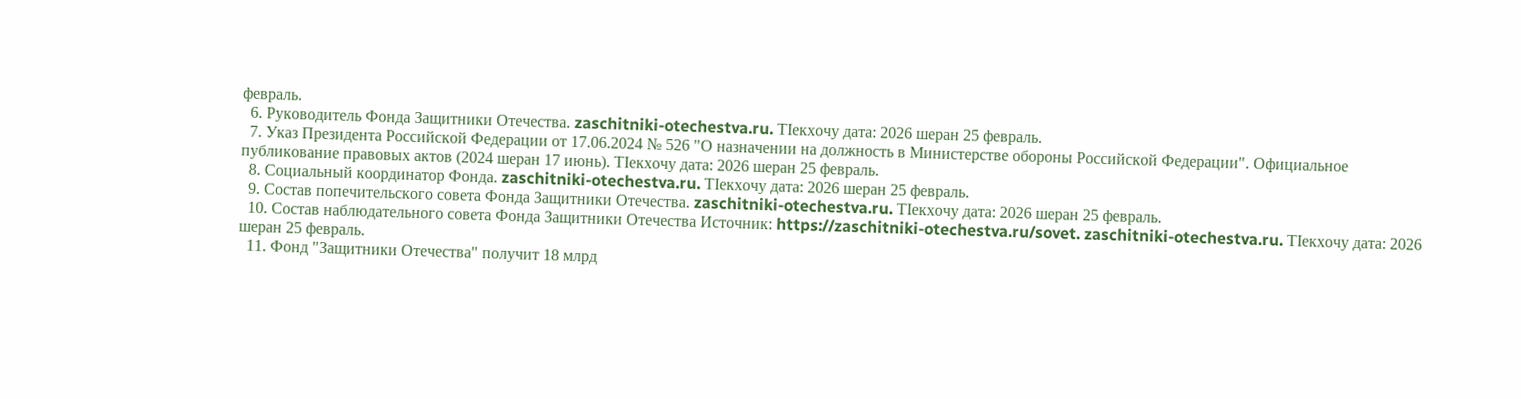февраль.
  6. Руководитель Фонда Защитники Отечества. zaschitniki-otechestva.ru. ТӀекхочу дата: 2026 шеран 25 февраль.
  7. Указ Президента Российской Федерации от 17.06.2024 № 526 "О назначении на должность в Министерстве обороны Российской Федерации". Официальное публикование правовых актов (2024 шеран 17 июнь). ТӀекхочу дата: 2026 шеран 25 февраль.
  8. Социальный координатор Фонда. zaschitniki-otechestva.ru. ТӀекхочу дата: 2026 шеран 25 февраль.
  9. Состав попечительского совета Фонда Защитники Отечества. zaschitniki-otechestva.ru. ТӀекхочу дата: 2026 шеран 25 февраль.
  10. Состав наблюдательного совета Фонда Защитники Отечества Источник: https://zaschitniki-otechestva.ru/sovet. zaschitniki-otechestva.ru. ТӀекхочу дата: 2026 шеран 25 февраль.
  11. Фонд "Защитники Отечества" получит 18 млрд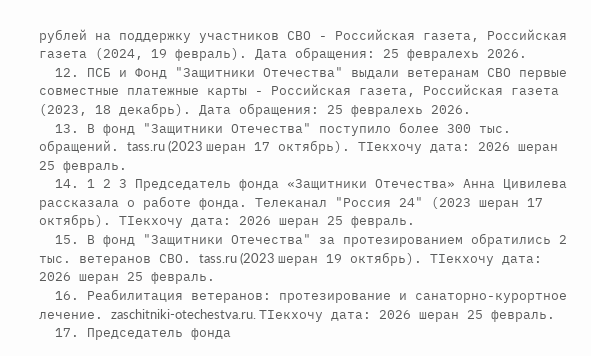рублей на поддержку участников СВО - Российская газета, Российская газета (2024, 19 февраль). Дата обращения: 25 февралехь 2026.
  12. ПСБ и Фонд "Защитники Отечества" выдали ветеранам СВО первые совместные платежные карты - Российская газета, Российская газета (2023, 18 декабрь). Дата обращения: 25 февралехь 2026.
  13. В фонд "Защитники Отечества" поступило более 300 тыс. обращений. tass.ru (2023 шеран 17 октябрь). ТӀекхочу дата: 2026 шеран 25 февраль.
  14. 1 2 3 Председатель фонда «Защитники Отечества» Анна Цивилева рассказала о работе фонда. Телеканал "Россия 24" (2023 шеран 17 октябрь). ТӀекхочу дата: 2026 шеран 25 февраль.
  15. В фонд "Защитники Отечества" за протезированием обратились 2 тыс. ветеранов СВО. tass.ru (2023 шеран 19 октябрь). ТӀекхочу дата: 2026 шеран 25 февраль.
  16. Реабилитация ветеранов: протезирование и санаторно-курортное лечение. zaschitniki-otechestva.ru. ТӀекхочу дата: 2026 шеран 25 февраль.
  17. Председатель фонда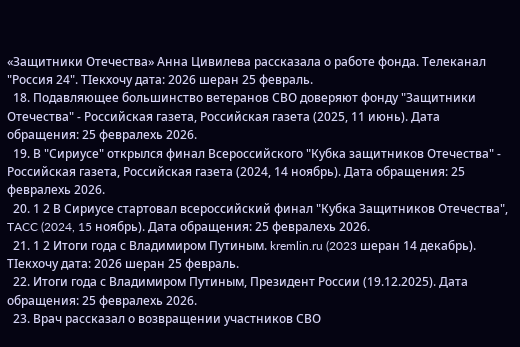«Защитники Отечества» Анна Цивилева рассказала о работе фонда. Телеканал "Россия 24". ТӀекхочу дата: 2026 шеран 25 февраль.
  18. Подавляющее большинство ветеранов СВО доверяют фонду "Защитники Отечества" - Российская газета, Российская газета (2025, 11 июнь). Дата обращения: 25 февралехь 2026.
  19. В "Сириусе" открылся финал Всероссийского "Кубка защитников Отечества" - Российская газета, Российская газета (2024, 14 ноябрь). Дата обращения: 25 февралехь 2026.
  20. 1 2 В Сириусе стартовал всероссийский финал "Кубка Защитников Отечества", TACC (2024, 15 ноябрь). Дата обращения: 25 февралехь 2026.
  21. 1 2 Итоги года с Владимиром Путиным. kremlin.ru (2023 шеран 14 декабрь). ТӀекхочу дата: 2026 шеран 25 февраль.
  22. Итоги года с Владимиром Путиным, Президент России (19.12.2025). Дата обращения: 25 февралехь 2026.
  23. Врач рассказал о возвращении участников СВО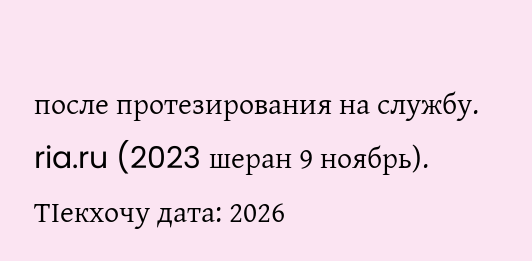после протезирования на службу. ria.ru (2023 шеран 9 ноябрь). ТӀекхочу дата: 2026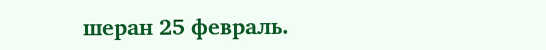шеран 25 февраль.